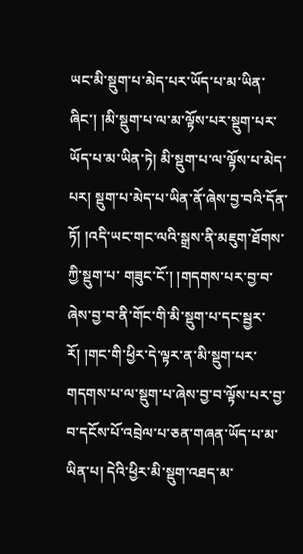ཡང་མི་སྡུག་པ་མེད་པར་ཡོད་པ་མ་ཡིན་ཞིང་། །མི་སྡུག་པ་ལ་མ་ལྟོས་པར་སྡུག་པར་ཡོད་པ་མ་ཡིན་ཏེ། མི་སྡུག་པ་ལ་ལྟོས་པ་མེད་པར། སྡུག་པ་མེད་པ་ཡིན་ནོ་ཞེས་བྱ་བའི་དོན་ཏོ། །འདི་ཡང་གང་ལའི་སྒྲས་ནི་མཇུག་ཐོགས་ཀྱི་སྡུག་པ་ གཟུང་ངོ་། །གདགས་པར་བྱ་བ་ཞེས་བྱ་བ་ནི་གོང་གི་མི་སྡུག་པ་དང་སྦྱར་རོ། །གང་གི་ཕྱིར་དེ་ལྟར་ན་མི་སྡུག་པར་གདགས་པ་ལ་སྡུག་པ་ཞེས་བྱ་བ་ལྟོས་པར་བྱ་བ་དངོས་པོ་འབྲེལ་པ་ཅན་གཞན་ཡོད་པ་མ་ཡིན་པ། དེའི་ཕྱིར་མི་སྡུག་འཐད་མ་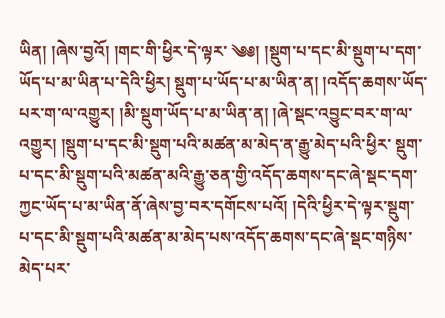ཡིན། །ཞེས་བྱའོ། །གང་གི་ཕྱིར་དེ་ལྟར་ ༄༅། །སྡུག་པ་དང་མི་སྡུག་པ་དག་ཡོད་པ་མ་ཡིན་པ་དེའི་ཕྱིར། སྡུག་པ་ཡོད་པ་མ་ཡིན་ན། །འདོད་ཆགས་ཡོད་པར་ག་ལ་འགྱུར། །མི་སྡུག་ཡོད་པ་མ་ཡིན་ན། །ཞེ་སྡང་འབྱུང་བར་ག་ལ་འགྱུར། །སྡུག་པ་དང་མི་སྡུག་པའི་མཚན་མ་མེད་ན་རྒྱུ་མེད་པའི་ཕྱིར་ སྡུག་པ་དང་མི་སྡུག་པའི་མཚན་མའི་རྒྱུ་ཅན་གྱི་འདོད་ཆགས་དང་ཞེ་སྡང་དག་ཀྱང་ཡོད་པ་མ་ཡིན་ནོ་ཞེས་བྱ་བར་དགོངས་པའོ། །དེའི་ཕྱིར་དེ་ལྟར་སྡུག་པ་དང་མི་སྡུག་པའི་མཚན་མ་མེད་པས་འདོད་ཆགས་དང་ཞེ་སྡང་གཉིས་མེད་པར་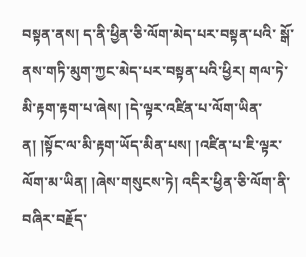བསྟན་ནས། ད་ནི་ཕྱིན་ཅི་ལོག་མེད་པར་བསྟན་པའི་ སྒོ་ནས་གཏི་མུག་ཀྱང་མེད་པར་བསྟན་པའི་ཕྱིར། གལ་ཏེ་མི་རྟག་རྟག་པ་ཞེས། །དེ་ལྟར་འཛིན་པ་ལོག་ཡིན་ན། །སྟོང་ལ་མི་རྟག་ཡོད་མིན་པས། །འཛིན་པ་ཇི་ལྟར་ལོག་མ་ཡིན། །ཞེས་གསུངས་ཏེ། འདིར་ཕྱིན་ཅི་ལོག་ནི་བཞིར་བརྗོད་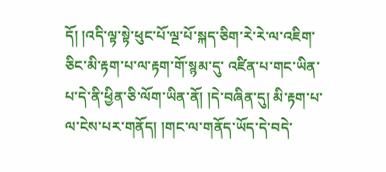དོ། །འདི་ལྟ་སྟེ་ཕུང་པོ་ལྔ་པོ་སྐད་ཅིག་རེ་རེ་ལ་འཇིག་ཅིང་མི་རྟག་པ་ལ་རྟག་གོ་སྙམ་དུ་ འཛིན་པ་གང་ཡིན་པ་དེ་ནི་ཕྱིན་ཅི་ལོག་ཡིན་ནོ། །དེ་བཞིན་དུ། མི་རྟག་པ་ལ་ངེས་པར་གནོད། །གང་ལ་གནོད་ཡོད་དེ་བདེ་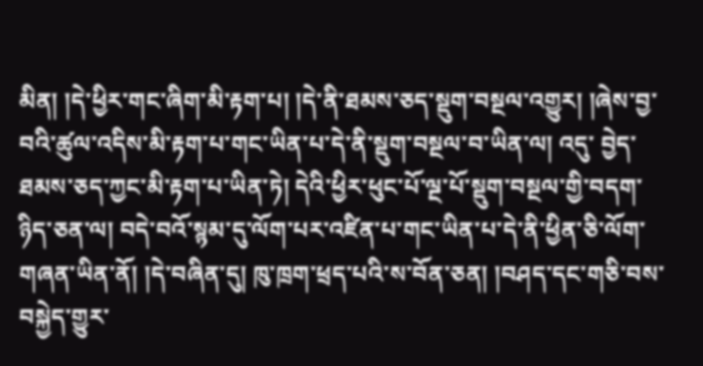མིན། །དེ་ཕྱིར་གང་ཞིག་མི་རྟག་པ། །དེ་ནི་ཐམས་ཅད་སྡུག་བསྔལ་འགྱུར། །ཞེས་བྱ་བའི་ཚུལ་འདིས་མི་རྟག་པ་གང་ཡིན་པ་དེ་ནི་སྡུག་བསྔལ་བ་ཡིན་ལ། འདུ་ བྱེད་ཐམས་ཅད་ཀྱང་མི་རྟག་པ་ཡིན་ཏེ། དེའི་ཕྱིར་ཕུང་པོ་ལྔ་པོ་སྡུག་བསྔལ་གྱི་བདག་ཉིད་ཅན་ལ། བདེ་བའོ་སྙམ་དུ་ལོག་པར་འཛིན་པ་གང་ཡིན་པ་དེ་ནི་ཕྱིན་ཅི་ལོག་གཞན་ཡིན་ནོ། །དེ་བཞིན་དུ། ཁུ་ཁྲག་ཕྲད་པའི་ས་བོན་ཅན། །བཤད་དང་གཅི་བས་བསྐྱེད་གྱུར་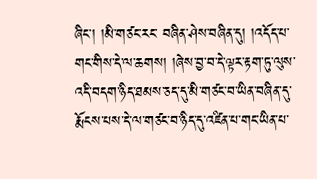ཞིང་། །མི་གཙང་རང་ བཞིན་ཤེས་བཞིན་དུ། །འདོད་པ་གང་གིས་དེ་ལ་ཆགས། །ཞེས་བྱ་བ་དེ་ལྟར་རྟག་ཏུ་ལུས་འདི་བདག་ཉིད་ཐམས་ཅད་དུ་མི་གཙང་བ་ཡིན་བཞིན་དུ་རྨོངས་པས་དེ་ལ་གཙང་བ་ཉིད་དུ་འཛིན་པ་གང་ཡིན་པ་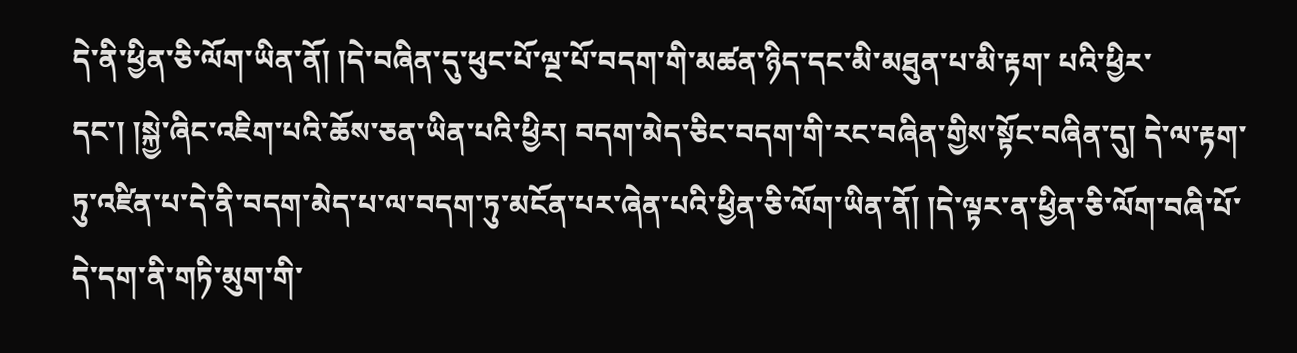དེ་ནི་ཕྱིན་ཅི་ལོག་ཡིན་ནོ། །དེ་བཞིན་དུ་ཕུང་པོ་ལྔ་པོ་བདག་གི་མཚན་ཉིད་དང་མི་མཐུན་པ་མི་རྟག་ པའི་ཕྱིར་དང་། །སྐྱེ་ཞིང་འཇིག་པའི་ཆོས་ཅན་ཡིན་པའི་ཕྱིར། བདག་མེད་ཅིང་བདག་གི་རང་བཞིན་གྱིས་སྟོང་བཞིན་དུ། དེ་ལ་རྟག་ཏུ་འཛིན་པ་དེ་ནི་བདག་མེད་པ་ལ་བདག་ཏུ་མངོན་པར་ཞེན་པའི་ཕྱིན་ཅི་ལོག་ཡིན་ནོ། །དེ་ལྟར་ན་ཕྱིན་ཅི་ལོག་བཞི་པོ་དེ་དག་ནི་གཏི་མུག་གི་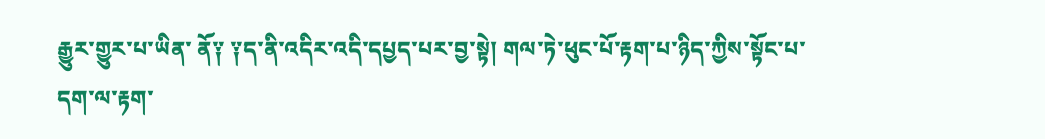རྒྱུར་གྱུར་པ་ཡིན་ ནོ༑ ༑ད་ནི་འདིར་འདི་དཔྱད་པར་བྱ་སྟེ། གལ་ཏེ་ཕུང་པོ་རྟག་པ་ཉིད་ཀྱིས་སྟོང་པ་དག་ལ་རྟག་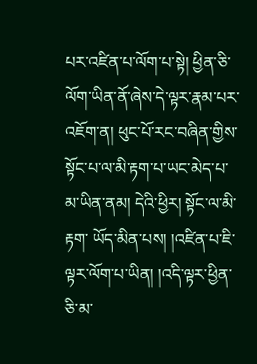པར་འཛིན་པ་ལོག་པ་སྟེ། ཕྱིན་ཅི་ལོག་ཡིན་ནོ་ཞེས་དེ་ལྟར་རྣམ་པར་འཇོག་ན། ཕུང་པོ་རང་བཞིན་གྱིས་སྟོང་པ་ལ་མི་རྟག་པ་ཡང་མེད་པ་མ་ཡིན་ནམ། དེའི་ཕྱིར། སྟོང་ལ་མི་རྟག་ ཡོད་མིན་པས། །འཛིན་པ་ཇི་ལྟར་ལོག་པ་ཡིན། །འདི་ལྟར་ཕྱིན་ཅི་མ་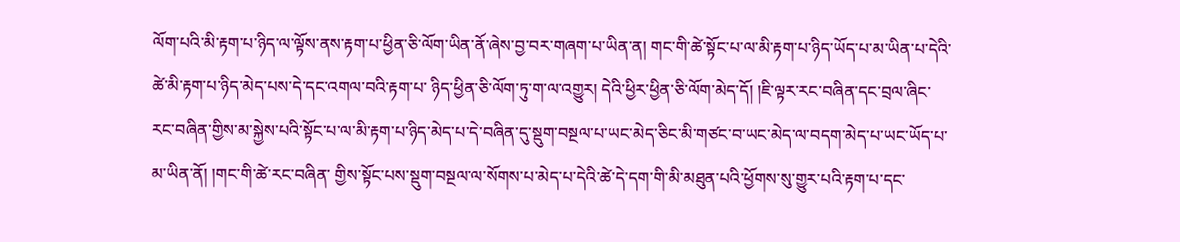ལོག་པའི་མི་རྟག་པ་ཉིད་ལ་ལྟོས་ནས་རྟག་པ་ཕྱིན་ཅི་ལོག་ཡིན་ནོ་ཞེས་བྱ་བར་གཞག་པ་ཡིན་ན། གང་གི་ཚེ་སྟོང་པ་ལ་མི་རྟག་པ་ཉིད་ཡོད་པ་མ་ཡིན་པ་དེའི་ཚེ་མི་རྟག་པ་ཉིད་མེད་པས་དེ་དང་འགལ་བའི་རྟག་པ་ ཉིད་ཕྱིན་ཅི་ལོག་ཏུ་ག་ལ་འགྱུར། དེའི་ཕྱིར་ཕྱིན་ཅི་ལོག་མེད་དོ། །ཇི་ལྟར་རང་བཞིན་དང་བྲལ་ཞིང་རང་བཞིན་གྱིས་མ་སྐྱེས་པའི་སྟོང་པ་ལ་མི་རྟག་པ་ཉིད་མེད་པ་དེ་བཞིན་དུ་སྡུག་བསྔལ་པ་ཡང་མེད་ཅིང་མི་གཙང་བ་ཡང་མེད་ལ་བདག་མེད་པ་ཡང་ཡོད་པ་མ་ཡིན་ནོ། །གང་གི་ཚེ་རང་བཞིན་ གྱིས་སྟོང་པས་སྡུག་བསྔལ་ལ་སོགས་པ་མེད་པ་དེའི་ཚེ་དེ་དག་གི་མི་མཐུན་པའི་ཕྱོགས་སུ་གྱུར་པའི་རྟག་པ་དང་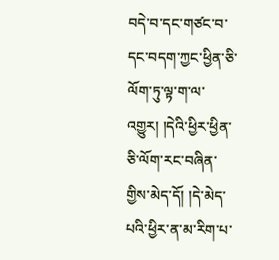བདེ་བ་དང་གཙང་བ་དང་བདག་ཀྱང་ཕྱིན་ཅི་ལོག་ཏུ་ལྟ་ག་ལ་འགྱུར། །དེའི་ཕྱིར་ཕྱིན་ཅི་ལོག་རང་བཞིན་གྱིས་མེད་དོ། །དེ་མེད་པའི་ཕྱིར་ན་མ་རིག་པ་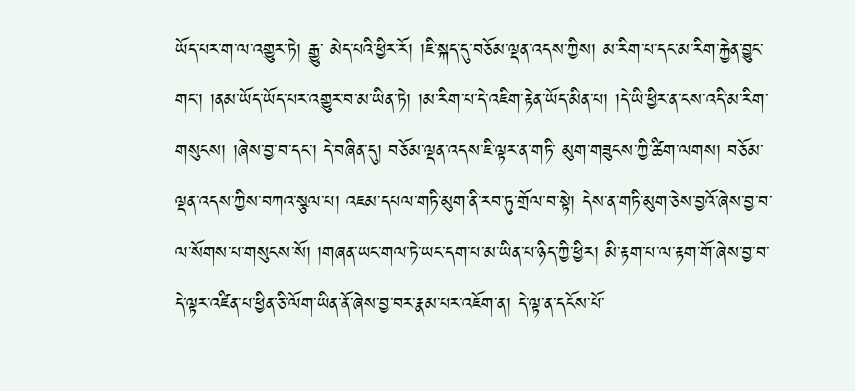ཡོད་པར་ག་ལ་འགྱུར་ཏེ། རྒྱུ་ མེད་པའི་ཕྱིར་རོ། །ཇི་སྐད་དུ་བཅོམ་ལྡན་འདས་ཀྱིས། མ་རིག་པ་དང་མ་རིག་རྐྱེན་བྱུང་གང་། །ནམ་ཡོད་ཡོད་པར་འགྱུར་བ་མ་ཡིན་ཏེ། །མ་རིག་པ་དེ་འཇིག་རྟེན་ཡོད་མིན་པ། །དེ་ཡི་ཕྱིར་ན་ངས་འདི་མ་རིག་གསུངས། །ཞེས་བྱ་བ་དང་། དེ་བཞིན་དུ། བཅོམ་ལྡན་འདས་ཇི་ལྟར་ན་གཏི་ མུག་གཟུངས་ཀྱི་ཚིག་ལགས། བཅོམ་ལྡན་འདས་ཀྱིས་བཀའ་སྩལ་པ། འཇམ་དཔལ་གཏི་མུག་ནི་རབ་ཏུ་གྲོལ་བ་སྟེ། དེས་ན་གཏི་མུག་ཅེས་བྱའོ་ཞེས་བྱ་བ་ལ་སོགས་པ་གསུངས་སོ། །གཞན་ཡང་གལ་ཏེ་ཡང་དག་པ་མ་ཡིན་པ་ཉིད་ཀྱི་ཕྱིར། མི་རྟག་པ་ལ་རྟག་གོ་ཞེས་བྱ་བ་ དེ་ལྟར་འཛིན་པ་ཕྱིན་ཅི་ལོག་ཡིན་ནོ་ཞེས་བྱ་བར་རྣམ་པར་འཇོག་ན། དེ་ལྟ་ན་དངོས་པོ་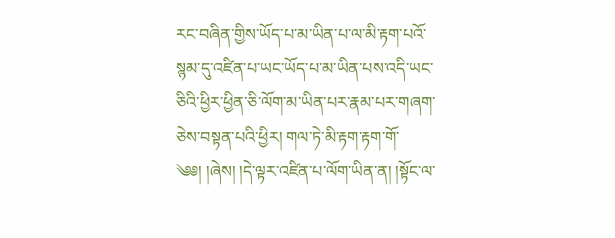རང་བཞིན་གྱིས་ཡོད་པ་མ་ཡིན་པ་ལ་མི་རྟག་པའོ་སྙམ་དུ་འཛིན་པ་ཡང་ཡོད་པ་མ་ཡིན་པས་འདི་ཡང་ཅིའི་ཕྱིར་ཕྱིན་ཅི་ལོག་མ་ཡིན་པར་རྣམ་པར་གཞག་ཅེས་བསྟན་པའི་ཕྱིར། གལ་ཏེ་མི་རྟག་རྟག་གོ་ ༄༅། །ཞེས། །དེ་ལྟར་འཛིན་པ་ལོག་ཡིན་ན། །སྟོང་ལ་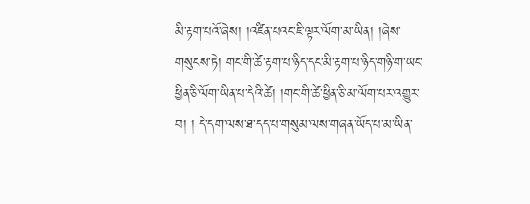མི་རྟག་པའོ་ཞེས། །འཛིན་པའང་ཇི་ལྟར་ལོག་མ་ཡིན། །ཞེས་གསུངས་ཏེ། གང་གི་ཚེ་རྟག་པ་ཉིད་དང་མི་རྟག་པ་ཉིད་གཉི་ག་ཡང་ཕྱིན་ཅི་ལོག་ཡིན་པ་དེའི་ཚེ། །གང་གི་ཚེ་ཕྱིན་ཅི་མ་ལོག་པར་འགྱུར་བ། ། དེ་དག་ལས་ཐ་དད་པ་གསུམ་ལས་གཞན་ཡོད་པ་མ་ཡིན་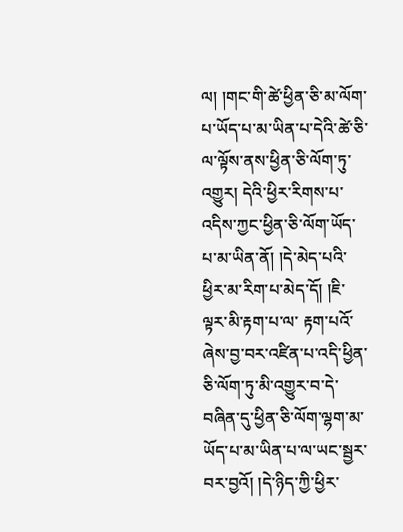ལ། །གང་གི་ཚེ་ཕྱིན་ཅི་མ་ལོག་པ་ཡོད་པ་མ་ཡིན་པ་དེའི་ཚེ་ཅི་ལ་ལྟོས་ནས་ཕྱིན་ཅི་ལོག་ཏུ་འགྱུར། དེའི་ཕྱིར་རིགས་པ་འདིས་ཀྱང་ཕྱིན་ཅི་ལོག་ཡོད་པ་མ་ཡིན་ནོ། །དེ་མེད་པའི་ཕྱིར་མ་རིག་པ་མེད་དོ། །ཇི་ལྟར་མི་རྟག་པ་ལ་ རྟག་པའོ་ཞེས་བྱ་བར་འཛིན་པ་འདི་ཕྱིན་ཅི་ལོག་ཏུ་མི་འགྱུར་བ་དེ་བཞིན་དུ་ཕྱིན་ཅི་ལོག་ལྷག་མ་ཡོད་པ་མ་ཡིན་པ་ལ་ཡང་སྦྱར་བར་བྱའོ། །དེ་ཉིད་ཀྱི་ཕྱིར་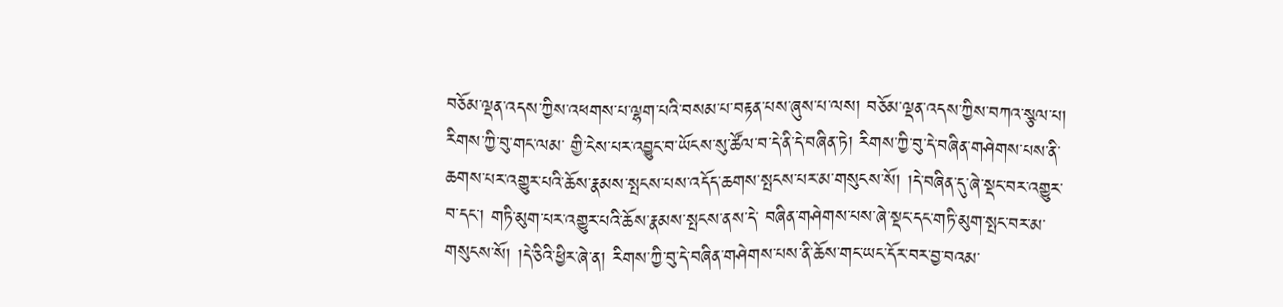བཅོམ་ལྡན་འདས་ཀྱིས་འཕགས་པ་ལྷག་པའི་བསམ་པ་བརྟན་པས་ཞུས་པ་ལས། བཅོམ་ལྡན་འདས་ཀྱིས་བཀའ་སྩལ་པ། རིགས་ཀྱི་བུ་གང་ལམ་ གྱི་ངེས་པར་འབྱུང་བ་ཡོངས་སུ་ཚོལ་བ་དེ་ནི་དེ་བཞིན་ཏེ། རིགས་ཀྱི་བུ་དེ་བཞིན་གཤེགས་པས་ནི་ཆགས་པར་འགྱུར་པའི་ཆོས་རྣམས་སྤངས་པས་འདོད་ཆགས་སྤངས་པར་མ་གསུངས་སོ། །དེ་བཞིན་དུ་ཞེ་སྡང་བར་འགྱུར་བ་དང་། གཏི་མུག་པར་འགྱུར་པའི་ཆོས་རྣམས་སྤངས་ནས་དེ་ བཞིན་གཤེགས་པས་ཞེ་སྡང་དང་གཏི་མུག་སྤང་བར་མ་གསུངས་སོ། །དེ་ཅིའི་ཕྱིར་ཞེ་ན། རིགས་ཀྱི་བུ་དེ་བཞིན་གཤེགས་པས་ནི་ཆོས་གང་ཡང་དོར་བར་བྱ་བའམ་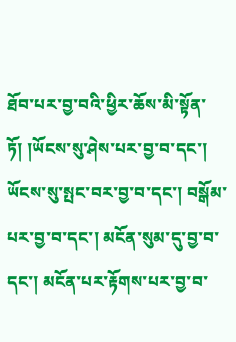ཐོབ་པར་བྱ་བའི་ཕྱིར་ཆོས་མི་སྟོན་ཏོ། །ཡོངས་སུ་ཤེས་པར་བྱ་བ་དང་། ཡོངས་སུ་སྤང་བར་བྱ་བ་དང་། བསྒོམ་ པར་བྱ་བ་དང་། མངོན་སུམ་དུ་བྱ་བ་དང་། མངོན་པར་རྟོགས་པར་བྱ་བ་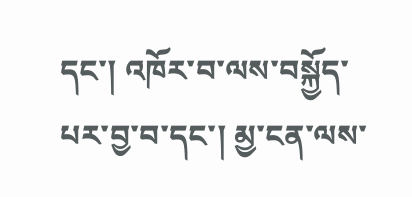དང་། འཁོར་བ་ལས་བསྐྱོད་པར་བྱ་བ་དང་། མྱ་ངན་ལས་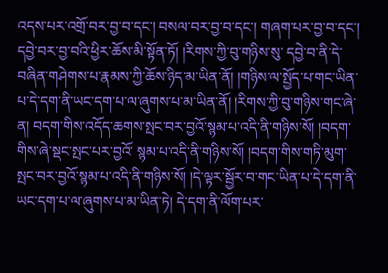འདས་པར་འགྲོ་བར་བྱ་བ་དང་། བསལ་བར་བྱ་བ་དང་། གཞག་པར་བྱ་བ་དང་། དབྱེ་བར་བྱ་བའི་ཕྱིར་ཆོས་མི་སྟོན་ཏོ། །རིགས་ཀྱི་བུ་གཉིས་སུ་ དབྱེ་བ་ནི་དེ་བཞིན་གཤེགས་པ་རྣམས་ཀྱི་ཆོས་ཉིད་མ་ཡིན་ནོ། །གཉིས་ལ་སྤྱོད་པ་གང་ཡིན་པ་དེ་དག་ནི་ཡང་དག་པ་ལ་ཞུགས་པ་མ་ཡིན་ནོ། །རིགས་ཀྱི་བུ་གཉིས་གང་ཞེ་ན། བདག་གིས་འདོད་ཆགས་སྤང་བར་བྱའོ་སྙམ་པ་འདི་ནི་གཉིས་སོ། །བདག་གིས་ཞེ་སྡང་སྤང་པར་བྱའོ་ སྙམ་པ་འདི་ནི་གཉིས་སོ། །བདག་གིས་གཏི་མུག་སྤང་བར་བྱའོ་སྙམ་པ་འདི་ནི་གཉིས་སོ། །དེ་ལྟར་སྦྱོར་བ་གང་ཡིན་པ་དེ་དག་ནི་ཡང་དག་པ་ལ་ཞུགས་པ་མ་ཡིན་ཏེ། དེ་དག་ནི་ལོག་པར་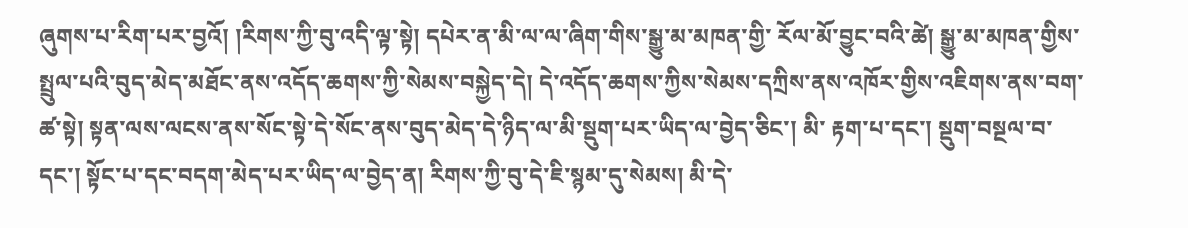ཞུགས་པ་རིག་པར་བྱའོ། །རིགས་ཀྱི་བུ་འདི་ལྟ་སྟེ། དཔེར་ན་མི་ལ་ལ་ཞིག་གིས་སྒྱུ་མ་མཁན་གྱི་ རོལ་མོ་བྱུང་བའི་ཚེ། སྒྱུ་མ་མཁན་གྱིས་སྤྲུལ་པའི་བུད་མེད་མཐོང་ནས་འདོད་ཆགས་ཀྱི་སེམས་བསྐྱེད་དེ། དེ་འདོད་ཆགས་ཀྱིས་སེམས་དཀྲིས་ནས་འཁོར་གྱིས་འཇིགས་ནས་བག་ཚ་སྟེ། སྟན་ལས་ལངས་ནས་སོང་སྟེ་དེ་སོང་ནས་བུད་མེད་དེ་ཉིད་ལ་མི་སྡུག་པར་ཡིད་ལ་བྱེད་ཅིང་། མི་ རྟག་པ་དང་། སྡུག་བསྔལ་བ་དང་། སྟོང་པ་དང་བདག་མེད་པར་ཡིད་ལ་བྱེད་ན། རིགས་ཀྱི་བུ་དེ་ཇི་སྙམ་དུ་སེམས། མི་དེ་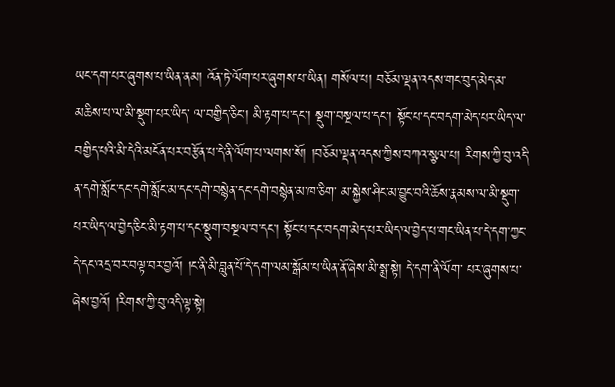ཡང་དག་པར་ཞུགས་པ་ཡིན་ནམ། འོན་ཏེ་ལོག་པར་ཞུགས་པ་ཡིན། གསོལ་པ། བཅོམ་ལྡན་འདས་གང་བུད་མེད་མ་མཆིས་པ་ལ་མི་སྡུག་པར་ཡིད་ ལ་བགྱིད་ཅིང་། མི་རྟག་པ་དང་། སྡུག་བསྔལ་པ་དང་། སྟོང་པ་དང་བདག་མེད་པར་ཡིད་ལ་བགྱིད་པའི་མི་དེའི་མངོན་པར་བརྩོན་པ་དེ་ནི་ལོག་པ་ལགས་སོ། །བཅོམ་ལྡན་འདས་ཀྱིས་བཀའ་སྩལ་པ། རིགས་ཀྱི་བུ་འདི་ན་དགེ་སློང་དང་དགེ་སློང་མ་དང་དགེ་བསྙེན་དང་དགེ་བསྙེན་མ་ཁ་ཅིག་ མ་སྐྱེས་ཤིང་མ་བྱུང་བའི་ཆོས་རྣམས་ལ་མི་སྡུག་པར་ཡིད་ལ་བྱེད་ཅིང་མི་རྟག་པ་དང་སྡུག་བསྔལ་བ་དང་། སྟོང་པ་དང་བདག་མེད་པར་ཡིད་ལ་བྱེད་པ་གང་ཡིན་པ་དེ་དག་ཀྱང་དེ་དང་འདྲ་བར་བལྟ་བར་བྱའོ། །ང་ནི་མི་བླུན་པོ་དེ་དག་ལམ་སྒོམ་པ་ཡིན་ནོ་ཞེས་མི་སྨྲ་སྟེ། དེ་དག་ནི་ལོག་ པར་ཞུགས་པ་ཞེས་བྱའོ། །རིགས་ཀྱི་བུ་འདི་ལྟ་སྟེ།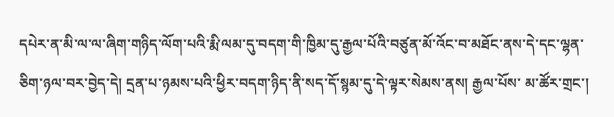དཔེར་ན་མི་ལ་ལ་ཞིག་གཉིད་ལོག་པའི་རྨི་ལམ་དུ་བདག་གི་ཁྱིམ་དུ་རྒྱལ་པོའི་བཙུན་མོ་འོང་བ་མཐོང་ནས་དེ་དང་ལྷན་ཅིག་ཉལ་བར་བྱེད་དེ། དྲན་པ་ཉམས་པའི་ཕྱིར་བདག་ཉིད་ནི་སད་དོ་སྙམ་དུ་དེ་ལྟར་སེམས་ནས། རྒྱལ་པོས་ མ་ཚོར་གྲང་།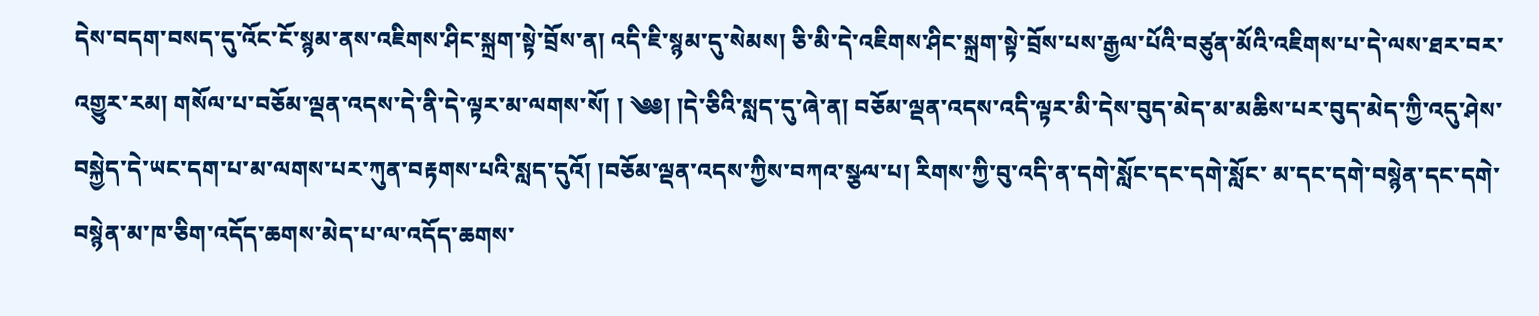དེས་བདག་བསད་དུ་འོང་ངོ་སྙམ་ནས་འཇིགས་ཤིང་སྐྲག་སྟེ་བྲོས་ན། འདི་ཇི་སྙམ་དུ་སེམས། ཅི་མི་དེ་འཇིགས་ཤིང་སྐྲག་སྟེ་བྲོས་པས་རྒྱལ་པོའི་བཙུན་མོའི་འཇིགས་པ་དེ་ལས་ཐར་བར་འགྱུར་རམ། གསོལ་པ་བཅོམ་ལྡན་འདས་དེ་ནི་དེ་ལྟར་མ་ལགས་སོ། ། ༄༅། །དེ་ཅིའི་སླད་དུ་ཞེ་ན། བཅོམ་ལྡན་འདས་འདི་ལྟར་མི་དེས་བུད་མེད་མ་མཆིས་པར་བུད་མེད་ཀྱི་འདུ་ཤེས་བསྐྱེད་དེ་ཡང་དག་པ་མ་ལགས་པར་ཀུན་བརྟགས་པའི་སླད་དུའོ། །བཅོམ་ལྡན་འདས་ཀྱིས་བཀའ་སྩལ་པ། རིགས་ཀྱི་བུ་འདི་ན་དགེ་སློང་དང་དགེ་སློང་ མ་དང་དགེ་བསྙེན་དང་དགེ་བསྙེན་མ་ཁ་ཅིག་འདོད་ཆགས་མེད་པ་ལ་འདོད་ཆགས་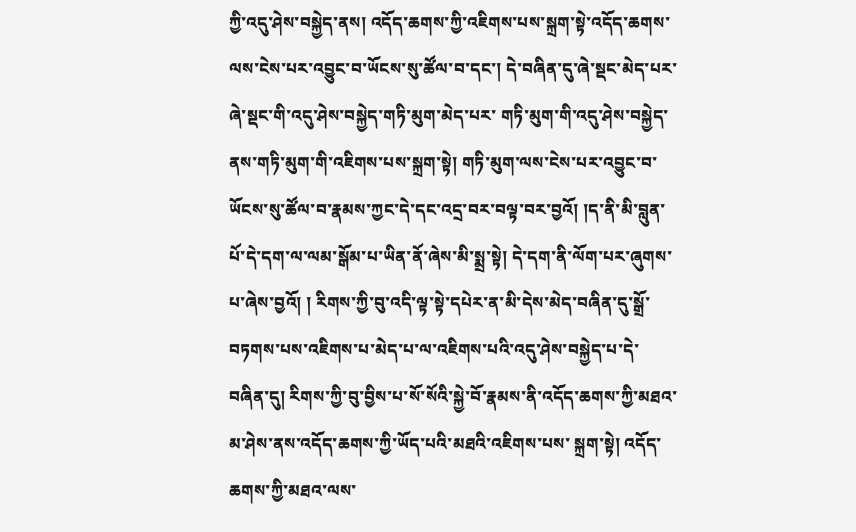ཀྱི་འདུ་ཤེས་བསྐྱེད་ནས། འདོད་ཆགས་ཀྱི་འཇིགས་པས་སྐྲག་སྟེ་འདོད་ཆགས་ལས་ངེས་པར་འབྱུང་བ་ཡོངས་སུ་ཚོལ་བ་དང་། དེ་བཞིན་དུ་ཞེ་སྡང་མེད་པར་ཞེ་སྡང་གི་འདུ་ཤེས་བསྐྱེད་གཏི་མུག་མེད་པར་ གཏི་མུག་གི་འདུ་ཤེས་བསྐྱེད་ནས་གཏི་མུག་གི་འཇིགས་པས་སྐྲག་སྟེ། གཏི་མུག་ལས་ངེས་པར་འབྱུང་བ་ཡོངས་སུ་ཚོལ་བ་རྣམས་ཀྱང་དེ་དང་འདྲ་བར་བལྟ་བར་བྱའོ། །ད་ནི་མི་བླུན་པོ་དེ་དག་ལ་ལམ་སྒོམ་པ་ཡིན་ནོ་ཞེས་མི་སྨྲ་སྟེ། དེ་དག་ནི་ལོག་པར་ཞུགས་པ་ཞེས་བྱའོ། ། རིགས་ཀྱི་བུ་འདི་ལྟ་སྟེ་དཔེར་ན་མི་དེས་མེད་བཞིན་དུ་སྒྲོ་བཏགས་པས་འཇིགས་པ་མེད་པ་ལ་འཇིགས་པའི་འདུ་ཤེས་བསྐྱེད་པ་དེ་བཞིན་དུ། རིགས་ཀྱི་བུ་བྱིས་པ་སོ་སོའི་སྐྱེ་བོ་རྣམས་ནི་འདོད་ཆགས་ཀྱི་མཐའ་མ་ཤེས་ནས་འདོད་ཆགས་ཀྱི་ཡོད་པའི་མཐའི་འཇིགས་པས་ སྐྲག་སྟེ། འདོད་ཆགས་ཀྱི་མཐའ་ལས་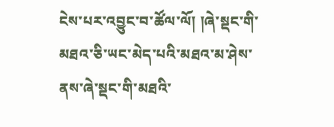ངེས་པར་འབྱུང་བ་ཚོལ་ལོ། །ཞེ་སྡང་གི་མཐའ་ཅི་ཡང་མེད་པའི་མཐའ་མ་ཤེས་ནས་ཞེ་སྡང་གི་མཐའི་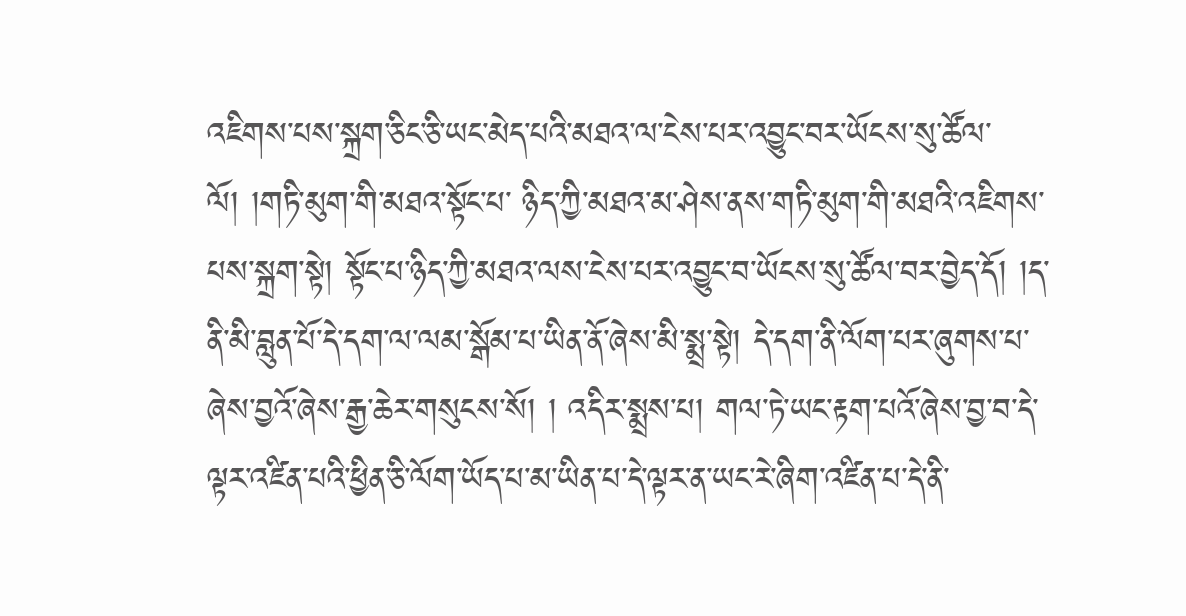འཇིགས་པས་སྐྲག་ཅིང་ཅི་ཡང་མེད་པའི་མཐའ་ལ་ངེས་པར་འབྱུང་བར་ཡོངས་སུ་ཚོལ་ལོ། །གཏི་མུག་གི་མཐའ་སྟོང་པ་ ཉིད་ཀྱི་མཐའ་མ་ཤེས་ནས་གཏི་མུག་གི་མཐའི་འཇིགས་པས་སྐྲག་སྟེ། སྟོང་པ་ཉིད་ཀྱི་མཐའ་ལས་ངེས་པར་འབྱུང་བ་ཡོངས་སུ་ཚོལ་བར་བྱེད་དོ། །ད་ནི་མི་བླུན་པོ་དེ་དག་ལ་ལམ་སྒོམ་པ་ཡིན་ནོ་ཞེས་མི་སྨྲ་སྟེ། དེ་དག་ནི་ལོག་པར་ཞུགས་པ་ཞེས་བྱའོ་ཞེས་རྒྱ་ཆེར་གསུངས་སོ། ། འདིར་སྨྲས་པ། གལ་ཏེ་ཡང་རྟག་པའོ་ཞེས་བྱ་བ་དེ་ལྟར་འཛིན་པའི་ཕྱིན་ཅི་ལོག་ཡོད་པ་མ་ཡིན་པ་དེ་ལྟར་ན་ཡང་རེ་ཞིག་འཛིན་པ་དེ་ནི་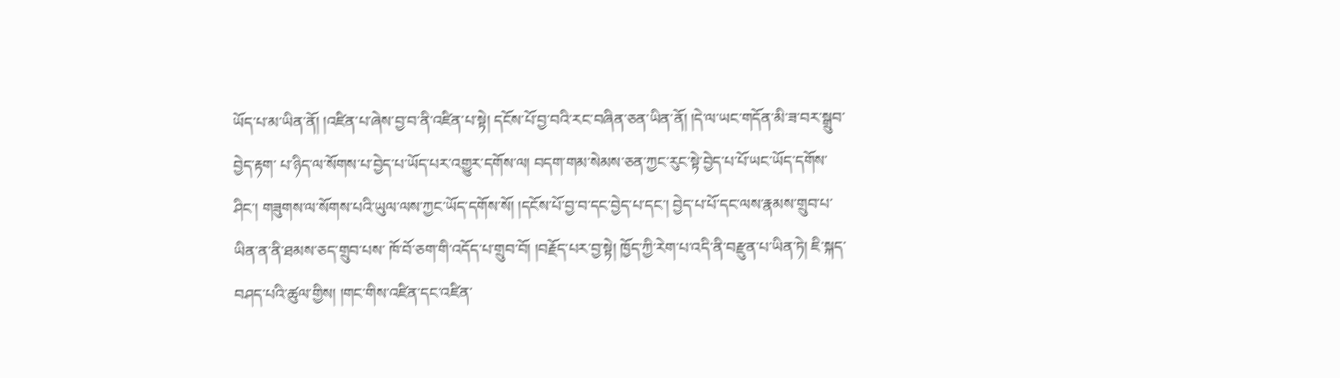ཡོད་པ་མ་ཡིན་ནོ། །འཛིན་པ་ཞེས་བྱ་བ་ནི་འཛིན་པ་སྟེ། དངོས་པོ་བྱ་བའི་རང་བཞིན་ཅན་ཡིན་ནོ། །དེ་ལ་ཡང་གདོན་མི་ཟ་བར་སྒྲུབ་བྱེད་རྟག་ པ་ཉིད་ལ་སོགས་པ་བྱེད་པ་ཡོད་པར་འགྱུར་དགོས་ལ། བདག་གམ་སེམས་ཅན་ཀྱང་རུང་སྟེ་བྱེད་པ་པོ་ཡང་ཡོད་དགོས་ཤིང་། གཟུགས་ལ་སོགས་པའི་ཡུལ་ལས་ཀྱང་ཡོད་དགོས་སོ། །དངོས་པོ་བྱ་བ་དང་བྱེད་པ་དང་། བྱེད་པ་པོ་དང་ལས་རྣམས་གྲུབ་པ་ཡིན་ན་ནི་ཐམས་ཅད་གྲུབ་པས་ ཁོ་བོ་ཅག་གི་འདོད་པ་གྲུབ་བོ། །བརྗོད་པར་བྱ་སྟེ། ཁྱོད་ཀྱི་རེག་པ་འདི་ནི་བརྫུན་པ་ཡིན་ཏེ། ཇི་སྐད་བཤད་པའི་ཚུལ་གྱིས། །གང་གིས་འཛིན་དང་འཛིན་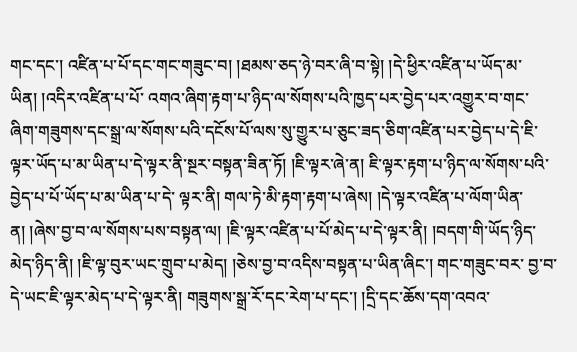གང་དང་། འཛིན་པ་པོ་དང་གང་གཟུང་བ། །ཐམས་ཅད་ཉེ་བར་ཞི་བ་སྟེ། །དེ་ཕྱིར་འཛིན་པ་ཡོད་མ་ཡིན། །འདིར་འཛིན་པ་པོ་ འགའ་ཞིག་རྟག་པ་ཉིད་ལ་སོགས་པའི་ཁྱད་པར་བྱེད་པར་འགྱུར་བ་གང་ཞིག་གཟུགས་དང་སྒྲ་ལ་སོགས་པའི་དངོས་པོ་ལས་སུ་གྱུར་པ་ཅུང་ཟད་ཅིག་འཛིན་པར་བྱེད་པ་དེ་ཇི་ལྟར་ཡོད་པ་མ་ཡིན་པ་དེ་ལྟར་ནི་སྔར་བསྟན་ཟིན་ཏོ། །ཇི་ལྟར་ཞེ་ན། ཇི་ལྟར་རྟག་པ་ཉིད་ལ་སོགས་པའི་བྱེད་པ་པོ་ཡོད་པ་མ་ཡིན་པ་དེ་ ལྟར་ནི། གལ་ཏེ་མི་རྟག་རྟག་པ་ཞེས། །དེ་ལྟར་འཛིན་པ་ལོག་ཡིན་ན། །ཞེས་བྱ་བ་ལ་སོགས་པས་བསྟན་ལ། །ཇི་ལྟར་འཛིན་པ་པོ་མེད་པ་དེ་ལྟར་ནི། །བདག་གི་ཡོད་ཉིད་མེད་ཉིད་ནི། །ཇི་ལྟ་བུར་ཡང་གྲུབ་པ་མེད། །ཅེས་བྱ་བ་འདིས་བསྟན་པ་ཡིན་ཞིང་། གང་གཟུང་བར་ བྱ་བ་དེ་ཡང་ཇི་ལྟར་མེད་པ་དེ་ལྟར་ནི། གཟུགས་སྒྲ་རོ་དང་རེག་པ་དང་། །དྲི་དང་ཆོས་དག་འབའ་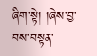ཞིག་སྟེ། །ཞེས་བྱ་བས་བསྟན་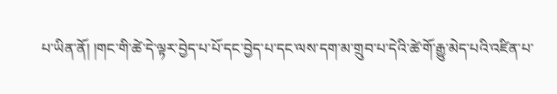པ་ཡིན་ནོ། །གང་གི་ཚེ་དེ་ལྟར་བྱེད་པ་པོ་དང་བྱེད་པ་དང་ལས་དག་མ་གྲུབ་པ་དེའི་ཚེ་གོ་རྒྱུ་མེད་པའི་འཛིན་པ་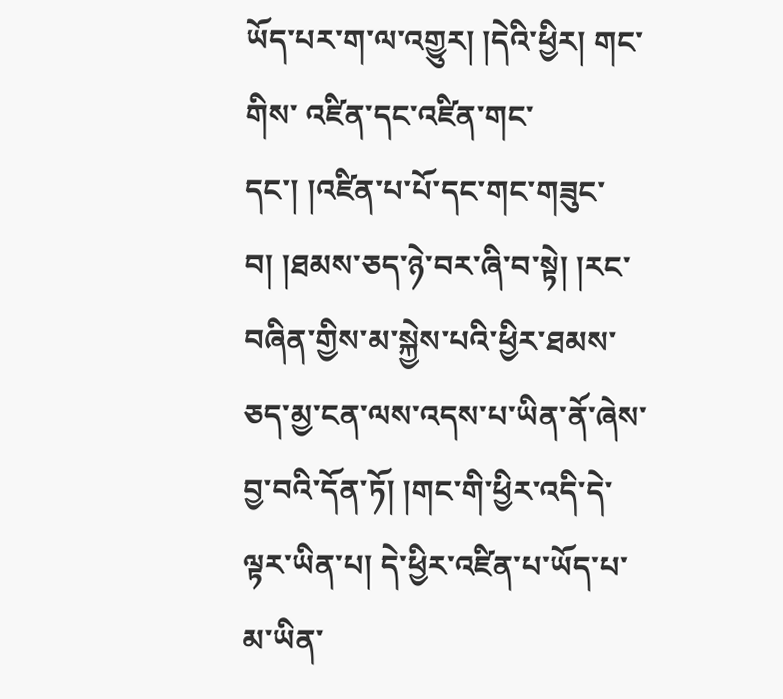ཡོད་པར་ག་ལ་འགྱུར། །དེའི་ཕྱིར། གང་གིས་ འཛིན་དང་འཛིན་གང་དང་། །འཛིན་པ་པོ་དང་གང་གཟུང་བ། །ཐམས་ཅད་ཉེ་བར་ཞི་བ་སྟེ། །རང་བཞིན་གྱིས་མ་སྐྱེས་པའི་ཕྱིར་ཐམས་ཅད་མྱ་ངན་ལས་འདས་པ་ཡིན་ནོ་ཞེས་བྱ་བའི་དོན་ཏོ། །གང་གི་ཕྱིར་འདི་དེ་ལྟར་ཡིན་པ། དེ་ཕྱིར་འཛིན་པ་ཡོད་པ་མ་ཡིན་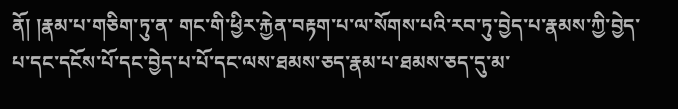ནོ། །རྣམ་པ་གཅིག་ཏུ་ན་ གང་གི་ཕྱིར་རྐྱེན་བརྟག་པ་ལ་སོགས་པའི་རབ་ཏུ་བྱེད་པ་རྣམས་ཀྱི་བྱེད་པ་དང་དངོས་པོ་དང་བྱེད་པ་པོ་དང་ལས་ཐམས་ཅད་རྣམ་པ་ཐམས་ཅད་དུ་མ་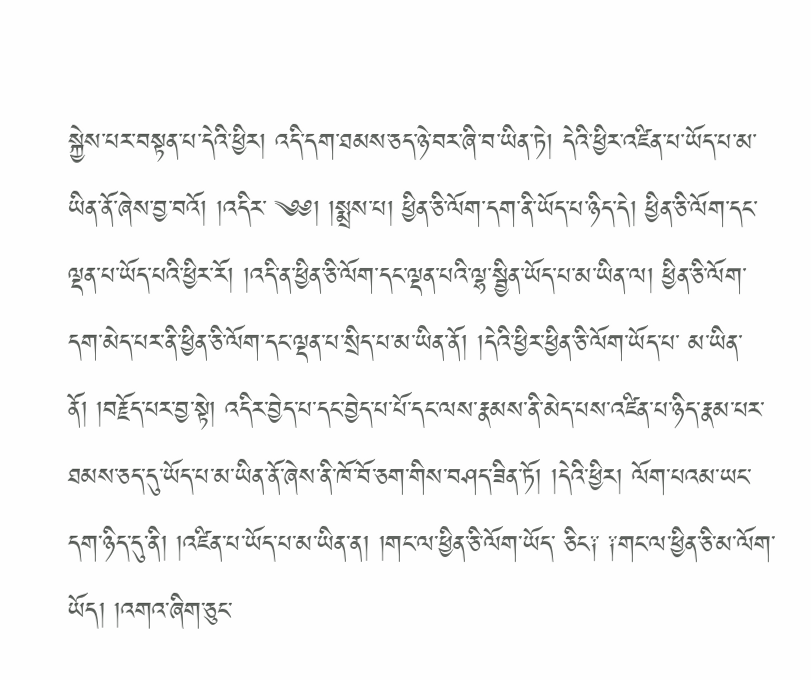སྐྱེས་པར་བསྟན་པ་དེའི་ཕྱིར། འདི་དག་ཐམས་ཅད་ཉེ་བར་ཞི་བ་ཡིན་ཏེ། དེའི་ཕྱིར་འཛིན་པ་ཡོད་པ་མ་ཡིན་ནོ་ཞེས་བྱ་བའོ། །འདིར་ ༄༅། །སྨྲས་པ། ཕྱིན་ཅི་ལོག་དག་ནི་ཡོད་པ་ཉིད་དེ། ཕྱིན་ཅི་ལོག་དང་ལྡན་པ་ཡོད་པའི་ཕྱིར་རོ། །འདི་ན་ཕྱིན་ཅི་ལོག་དང་ལྡན་པའི་ལྷ་སྦྱིན་ཡོད་པ་མ་ཡིན་ལ། ཕྱིན་ཅི་ལོག་དག་མེད་པར་ནི་ཕྱིན་ཅི་ལོག་དང་ལྡན་པ་སྲིད་པ་མ་ཡིན་ནོ། །དེའི་ཕྱིར་ཕྱིན་ཅི་ལོག་ཡོད་པ་ མ་ཡིན་ནོ། །བརྗོད་པར་བྱ་སྟེ། འདིར་བྱེད་པ་དང་བྱེད་པ་པོ་དང་ལས་རྣམས་ནི་མེད་པས་འཛིན་པ་ཉིད་རྣམ་པར་ཐམས་ཅད་དུ་ཡོད་པ་མ་ཡིན་ནོ་ཞེས་ནི་ཁོ་བོ་ཅག་གིས་བཤད་ཟིན་ཏོ། །དེའི་ཕྱིར། ལོག་པའམ་ཡང་དག་ཉིད་དུ་ནི། །འཛིན་པ་ཡོད་པ་མ་ཡིན་ན། །གང་ལ་ཕྱིན་ཅི་ལོག་ཡོད་ ཅིང༑ ༑གང་ལ་ཕྱིན་ཅི་མ་ལོག་ཡོད། །འགའ་ཞིག་ཅུང་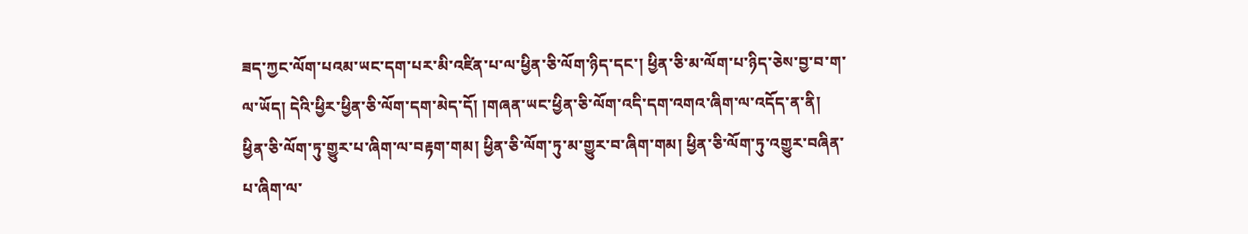ཟད་ཀྱང་ལོག་པའམ་ཡང་དག་པར་མི་འཛིན་པ་ལ་ཕྱིན་ཅི་ལོག་ཉིད་དང་། ཕྱིན་ཅི་མ་ལོག་པ་ཉིད་ཅེས་བྱ་བ་ག་ལ་ཡོད། དེའི་ཕྱིར་ཕྱིན་ཅི་ལོག་དག་མེད་དོ། །གཞན་ཡང་ཕྱིན་ཅི་ལོག་འདི་དག་འགའ་ཞིག་ལ་འདོད་ན་ནི། ཕྱིན་ཅི་ལོག་ཏུ་གྱུར་པ་ཞིག་ལ་བརྟག་གམ། ཕྱིན་ཅི་ལོག་ཏུ་མ་གྱུར་བ་ཞིག་གམ། ཕྱིན་ཅི་ལོག་ཏུ་འགྱུར་བཞིན་པ་ཞིག་ལ་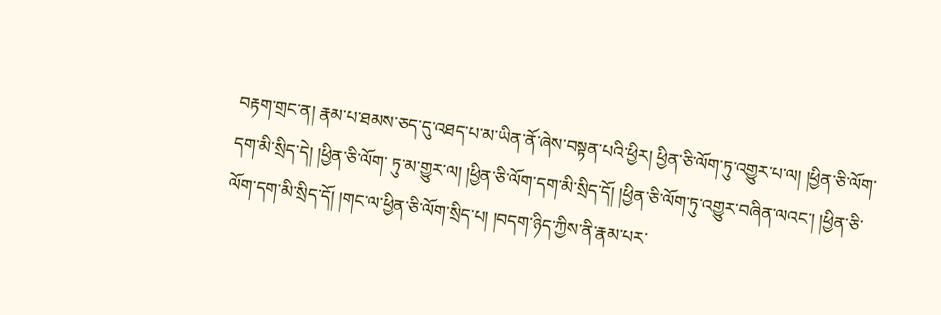བརྟག་གྲང་ན། རྣམ་པ་ཐམས་ཅད་དུ་འཐད་པ་མ་ཡིན་ནོ་ཞེས་བསྟན་པའི་ཕྱིར། ཕྱིན་ཅི་ལོག་ཏུ་འགྱུར་པ་ལ། །ཕྱིན་ཅི་ལོག་དག་མི་སྲིད་དེ། །ཕྱིན་ཅི་ལོག་ ཏུ་མ་གྱུར་ལ། །ཕྱིན་ཅི་ལོག་དག་མི་སྲིད་དོ། །ཕྱིན་ཅི་ལོག་ཏུ་འགྱུར་བཞིན་ལའང་། །ཕྱིན་ཅི་ལོག་དག་མི་སྲིད་དོ། །གང་ལ་ཕྱིན་ཅི་ལོག་སྲིད་པ། །བདག་ཉིད་ཀྱིས་ནི་རྣམ་པར་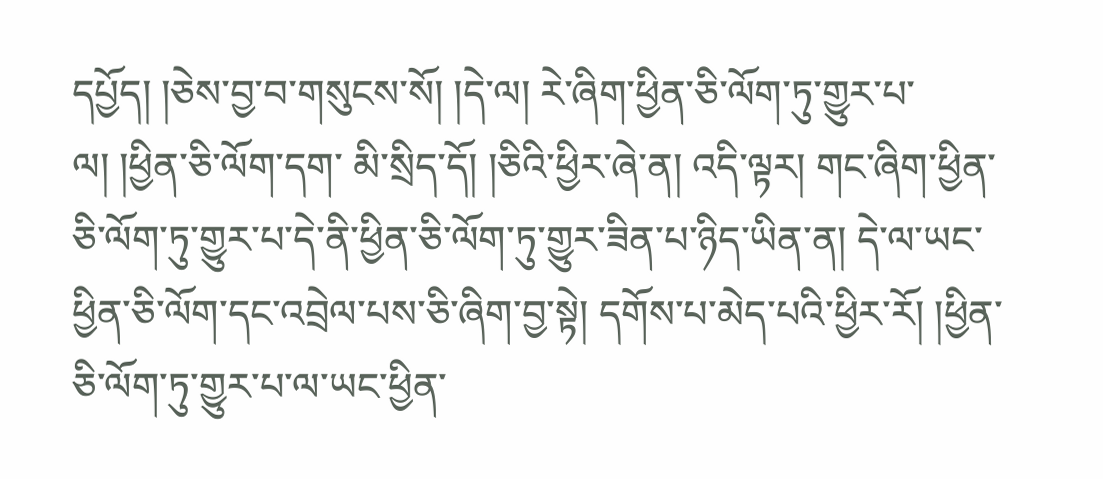དཔྱོད། །ཅེས་བྱ་བ་གསུངས་སོ། །དེ་ལ། རེ་ཞིག་ཕྱིན་ཅི་ལོག་ཏུ་གྱུར་པ་ལ། །ཕྱིན་ཅི་ལོག་དག་ མི་སྲིད་དོ། །ཅིའི་ཕྱིར་ཞེ་ན། འདི་ལྟར། གང་ཞིག་ཕྱིན་ཅི་ལོག་ཏུ་གྱུར་པ་དེ་ནི་ཕྱིན་ཅི་ལོག་ཏུ་གྱུར་ཟིན་པ་ཉིད་ཡིན་ན། དེ་ལ་ཡང་ཕྱིན་ཅི་ལོག་དང་འབྲེལ་པས་ཅི་ཞིག་བྱ་སྟེ། དགོས་པ་མེད་པའི་ཕྱིར་རོ། །ཕྱིན་ཅི་ལོག་ཏུ་གྱུར་པ་ལ་ཡང་ཕྱིན་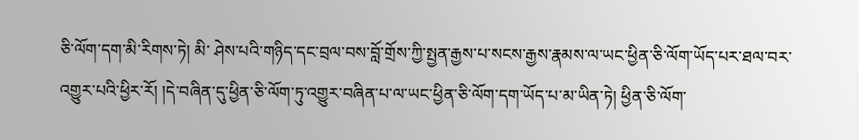ཅི་ལོག་དག་མི་རིགས་ཏེ། མི་ ཤེས་པའི་གཉིད་དང་བྲལ་བས་བློ་གྲོས་ཀྱི་སྤྱན་རྒྱས་པ་སངས་རྒྱས་རྣམས་ལ་ཡང་ཕྱིན་ཅི་ལོག་ཡོད་པར་ཐལ་བར་འགྱུར་པའི་ཕྱིར་རོ། །དེ་བཞིན་དུ་ཕྱིན་ཅི་ལོག་ཏུ་འགྱུར་བཞིན་པ་ལ་ཡང་ཕྱིན་ཅི་ལོག་དག་ཡོད་པ་མ་ཡིན་ཏེ། ཕྱིན་ཅི་ལོག་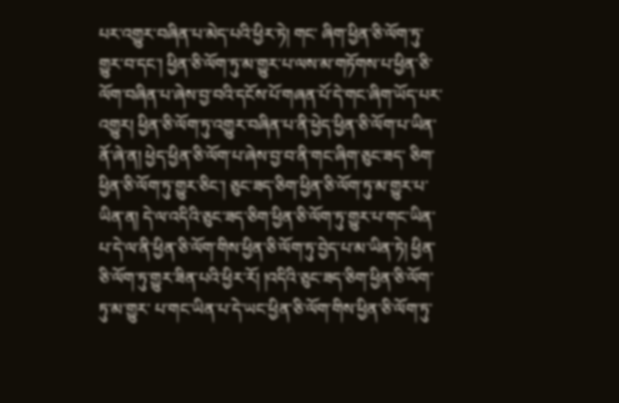པར་འགྱུར་བཞིན་པ་མེད་པའི་ཕྱིར་ཏེ། གང་ ཞིག་ཕྱིན་ཅི་ལོག་ཏུ་གྱུར་བ་དང་། ཕྱིན་ཅི་ལོག་ཏུ་མ་གྱུར་པ་ལས་མ་གཏོགས་པ་ཕྱིན་ཅི་ལོག་བཞིན་པ་ཞེས་བྱ་བའི་དངོས་པོ་གཞན་པོ་དེ་གང་ཞིག་ཡོད་པར་འགྱུར། ཕྱིན་ཅི་ལོག་ཏུ་འགྱུར་བཞིན་པ་ནི་ཕྱེད་ཕྱིན་ཅི་ལོག་པ་ཡིན་ནོ་ཞེ་ན། ཕྱེད་ཕྱིན་ཅི་ལོག་པ་ཞེས་བྱ་བ་ནི་གང་ཞིག་ཅུང་ཟད་ ཅིག་ཕྱིན་ཅི་ལོག་ཏུ་གྱུར་ཅིང་། ཅུང་ཟད་ཅིག་ཕྱིན་ཅི་ལོག་ཏུ་མ་གྱུར་པ་ཡིན་ན། དེ་ལ་འདིའི་ཅུང་ཟད་ཅིག་ཕྱིན་ཅི་ལོག་ཏུ་གྱུར་པ་གང་ཡིན་པ་དེ་ལ་ནི་ཕྱིན་ཅི་ལོག་གིས་ཕྱིན་ཅི་ལོག་ཏུ་བྱེད་པ་མ་ཡིན་ཏེ། ཕྱིན་ཅི་ལོག་ཏུ་གྱུར་ཟིན་པའི་ཕྱིར་རོ། །འདིའི་ཅུང་ཟད་ཅིག་ཕྱིན་ཅི་ལོག་ཏུ་མ་གྱུར་ པ་གང་ཡིན་པ་དེ་ཡང་ཕྱིན་ཅི་ལོག་གིས་ཕྱིན་ཅི་ལོག་ཏུ་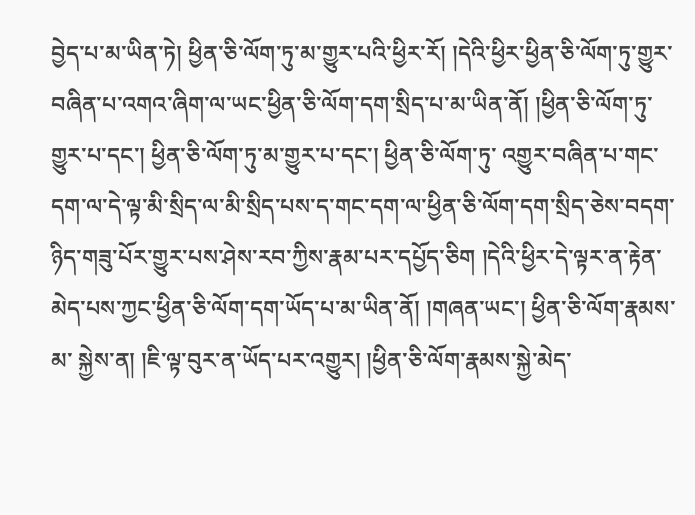བྱེད་པ་མ་ཡིན་ཏེ། ཕྱིན་ཅི་ལོག་ཏུ་མ་གྱུར་པའི་ཕྱིར་རོ། །དེའི་ཕྱིར་ཕྱིན་ཅི་ལོག་ཏུ་གྱུར་བཞིན་པ་འགའ་ཞིག་ལ་ཡང་ཕྱིན་ཅི་ལོག་དག་སྲིད་པ་མ་ཡིན་ནོ། །ཕྱིན་ཅི་ལོག་ཏུ་གྱུར་པ་དང་། ཕྱིན་ཅི་ལོག་ཏུ་མ་གྱུར་པ་དང་། ཕྱིན་ཅི་ལོག་ཏུ་ འགྱུར་བཞིན་པ་གང་དག་ལ་དེ་ལྟ་མི་སྲིད་ལ་མི་སྲིད་པས་ད་གང་དག་ལ་ཕྱིན་ཅི་ལོག་དག་སྲིད་ཅེས་བདག་ཉིད་གཟུ་པོར་གྱུར་པས་ཤེས་རབ་ཀྱིས་རྣམ་པར་དཔྱོད་ཅིག །དེའི་ཕྱིར་དེ་ལྟར་ན་རྟེན་མེད་པས་ཀྱང་ཕྱིན་ཅི་ལོག་དག་ཡོད་པ་མ་ཡིན་ནོ། །གཞན་ཡང་། ཕྱིན་ཅི་ལོག་རྣམས་མ་ སྐྱེས་ན། །ཇི་ལྟ་བུར་ན་ཡོད་པར་འགྱུར། །ཕྱིན་ཅི་ལོག་རྣམས་སྐྱེ་མེད་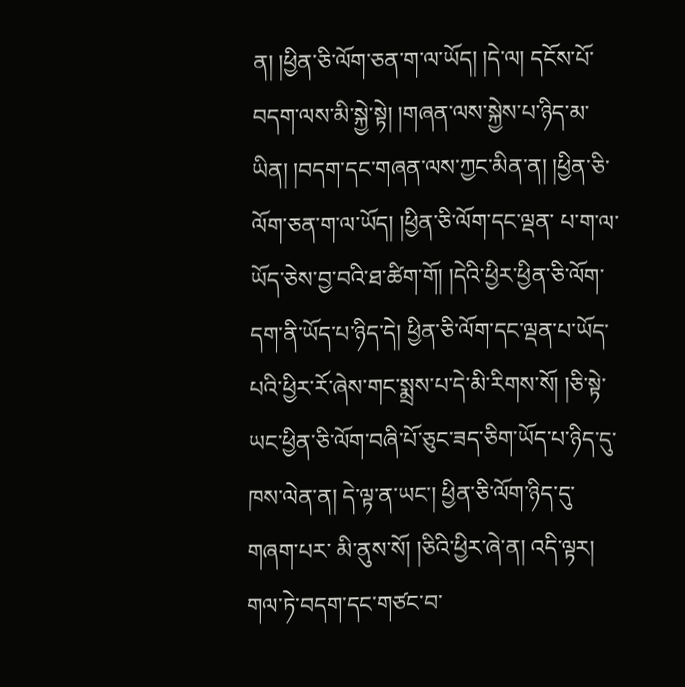ན། །ཕྱིན་ཅི་ལོག་ཅན་ག་ལ་ཡོད། །དེ་ལ། དངོས་པོ་བདག་ལས་མི་སྐྱེ་སྟེ། །གཞན་ལས་སྐྱེས་པ་ཉིད་མ་ཡིན། །བདག་དང་གཞན་ལས་ཀྱང་མིན་ན། །ཕྱིན་ཅི་ལོག་ཅན་ག་ལ་ཡོད། །ཕྱིན་ཅི་ལོག་དང་ལྡན་ པ་ག་ལ་ཡོད་ཅེས་བྱ་བའི་ཐ་ཚིག་གོ། །དེའི་ཕྱིར་ཕྱིན་ཅི་ལོག་དག་ནི་ཡོད་པ་ཉིད་དེ། ཕྱིན་ཅི་ལོག་དང་ལྡན་པ་ཡོད་པའི་ཕྱིར་རོ་ཞེས་གང་སྨྲས་པ་དེ་མི་རིགས་སོ། །ཅི་སྟེ་ཡང་ཕྱིན་ཅི་ལོག་བཞི་པོ་ཅུང་ཟད་ཅིག་ཡོད་པ་ཉིད་དུ་ཁས་ལེན་ན། དེ་ལྟ་ན་ཡང་། ཕྱིན་ཅི་ལོག་ཉིད་དུ་གཞག་པར་ མི་ནུས་སོ། །ཅིའི་ཕྱིར་ཞེ་ན། འདི་ལྟར། གལ་ཏེ་བདག་དང་གཙང་བ་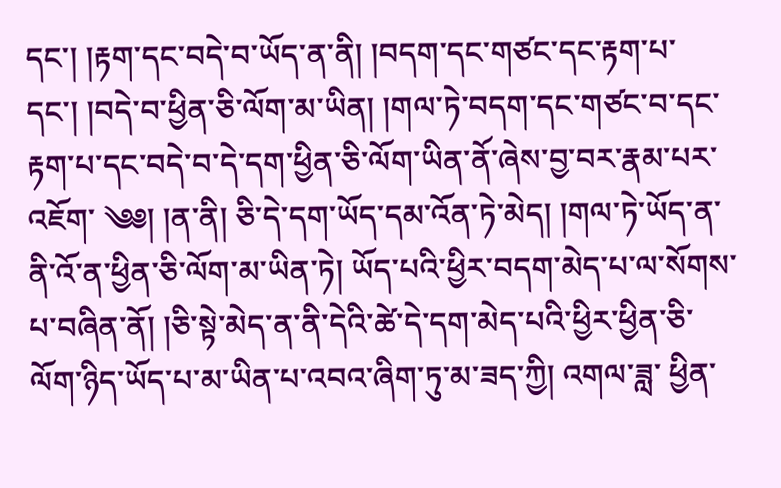དང་། །རྟག་དང་བདེ་བ་ཡོད་ན་ནི། །བདག་དང་གཙང་དང་རྟག་པ་དང་། །བདེ་བ་ཕྱིན་ཅི་ལོག་མ་ཡིན། །གལ་ཏེ་བདག་དང་གཙང་བ་དང་རྟག་པ་དང་བདེ་བ་དེ་དག་ཕྱིན་ཅི་ལོག་ཡིན་ནོ་ཞེས་བྱ་བར་རྣམ་པར་འཇོག་ ༄༅། །ན་ནི། ཅི་དེ་དག་ཡོད་དམ་འོན་ཏེ་མེད། །གལ་ཏེ་ཡོད་ན་ནི་འོ་ན་ཕྱིན་ཅི་ལོག་མ་ཡིན་ཏེ། ཡོད་པའི་ཕྱིར་བདག་མེད་པ་ལ་སོགས་པ་བཞིན་ནོ། །ཅི་སྟེ་མེད་ན་ནི་དེའི་ཚེ་དེ་དག་མེད་པའི་ཕྱིར་ཕྱིན་ཅི་ལོག་ཉིད་ཡོད་པ་མ་ཡིན་པ་འབའ་ཞིག་ཏུ་མ་ཟད་ཀྱི། འགལ་ཟླ་ ཕྱིན་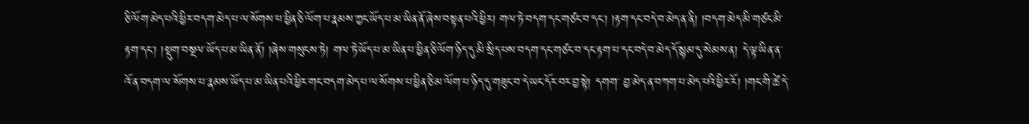ཅི་ལོག་མེད་པའི་ཕྱིར་བདག་མེད་པ་ལ་སོགས་པ་ཕྱིན་ཅི་ལོག་པ་རྣམས་ཀྱང་ཡོད་པ་མ་ཡིན་ནོ་ཞེས་བསྟན་པའི་ཕྱིར། གལ་ཏེ་བདག་དང་གཙང་བ་དང་། །རྟག་དང་བདེ་བ་མེད་ན་ནི། །བདག་མེད་མི་གཙང་མི་རྟག་དང་། །སྡུག་བསྔལ་ཡོད་པ་མ་ཡིན་ནོ། །ཞེས་གསུངས་ཏེ། གལ་ཏེ་ཡོད་པ་མ་ཡིན་པ་ཕྱིན་ཅི་ལོག་ཉིད་དུ་མི་སྲིད་པས་བདག་དང་གཙང་བ་དང་རྟག་པ་དང་བདེ་བ་མེད་དོ་སྙམ་དུ་སེམས་ན། དེ་ལྟ་ཡིན་ན་འོ་ན་བདག་ལ་སོགས་པ་རྣམས་ཡོད་པ་མ་ཡིན་པའི་ཕྱིར་གང་བདག་མེད་པ་ལ་སོགས་པ་ཕྱིན་ཅི་མ་ལོག་པ་ཉིད་དུ་གཟུང་བ་དེ་ཡང་དོར་བར་བྱ་སྟེ། དགག་ བྱ་མེད་ན་བཀག་པ་མེད་པའི་ཕྱིར་རོ། །གང་གི་ཚེ་དེ་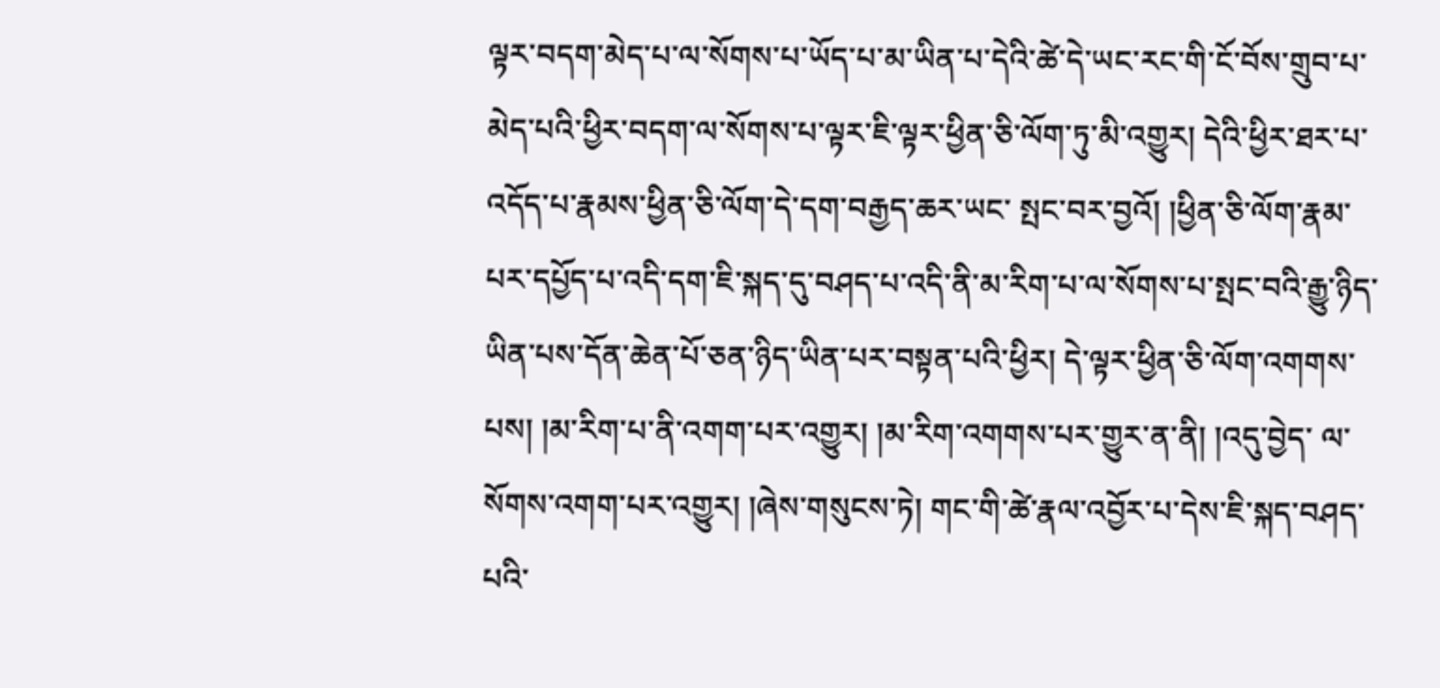ལྟར་བདག་མེད་པ་ལ་སོགས་པ་ཡོད་པ་མ་ཡིན་པ་དེའི་ཚེ་དེ་ཡང་རང་གི་ངོ་བོས་གྲུབ་པ་མེད་པའི་ཕྱིར་བདག་ལ་སོགས་པ་ལྟར་ཇི་ལྟར་ཕྱིན་ཅི་ལོག་ཏུ་མི་འགྱུར། དེའི་ཕྱིར་ཐར་པ་འདོད་པ་རྣམས་ཕྱིན་ཅི་ལོག་དེ་དག་བརྒྱད་ཆར་ཡང་ སྤང་བར་བྱའོ། །ཕྱིན་ཅི་ལོག་རྣམ་པར་དཔྱོད་པ་འདི་དག་ཇི་སྐད་དུ་བཤད་པ་འདི་ནི་མ་རིག་པ་ལ་སོགས་པ་སྤང་བའི་རྒྱུ་ཉིད་ཡིན་པས་དོན་ཆེན་པོ་ཅན་ཉིད་ཡིན་པར་བསྟན་པའི་ཕྱིར། དེ་ལྟར་ཕྱིན་ཅི་ལོག་འགགས་པས། །མ་རིག་པ་ནི་འགག་པར་འགྱུར། །མ་རིག་འགགས་པར་གྱུར་ན་ནི། །འདུ་བྱེད་ ལ་སོགས་འགག་པར་འགྱུར། །ཞེས་གསུངས་ཏེ། གང་གི་ཚེ་རྣལ་འབྱོར་པ་དེས་ཇི་སྐད་བཤད་པའི་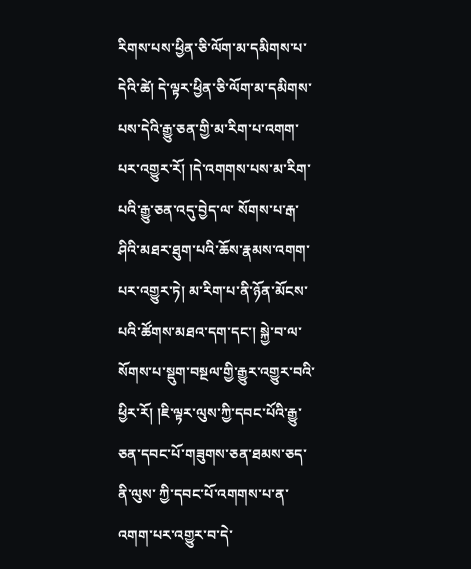རིགས་པས་ཕྱིན་ཅི་ལོག་མ་དམིགས་པ་དེའི་ཚེ། དེ་ལྟར་ཕྱིན་ཅི་ལོག་མ་དམིགས་པས་དེའི་རྒྱུ་ཅན་གྱི་མ་རིག་པ་འགག་པར་འགྱུར་རོ། །དེ་འགགས་པས་མ་རིག་པའི་རྒྱུ་ཅན་འདུ་བྱེད་ལ་ སོགས་པ་རྒ་ཤིའི་མཐར་ཐུག་པའི་ཆོས་རྣམས་འགག་པར་འགྱུར་ཏེ། མ་རིག་པ་ནི་ཉོན་མོངས་པའི་ཚོགས་མཐའ་དག་དང་། སྐྱེ་བ་ལ་སོགས་པ་སྡུག་བསྔལ་གྱི་རྒྱུར་འགྱུར་བའི་ཕྱིར་རོ། །ཇི་ལྟར་ལུས་ཀྱི་དབང་པོའི་རྒྱུ་ཅན་དབང་པོ་གཟུགས་ཅན་ཐམས་ཅད་ནི་ལུས་ ཀྱི་དབང་པོ་འགགས་པ་ན་འགག་པར་འགྱུར་བ་དེ་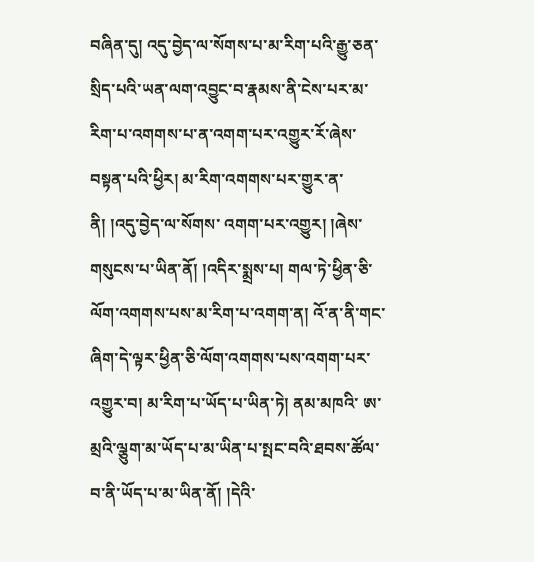བཞིན་དུ། འདུ་བྱེད་ལ་སོགས་པ་མ་རིག་པའི་རྒྱུ་ཅན་སྲིད་པའི་ཡན་ལག་འབྱུང་བ་རྣམས་ནི་ངེས་པར་མ་རིག་པ་འགགས་པ་ན་འགག་པར་འགྱུར་རོ་ཞེས་བསྟན་པའི་ཕྱིར། མ་རིག་འགགས་པར་གྱུར་ན་ནི། །འདུ་བྱེད་ལ་སོགས་ འགག་པར་འགྱུར། །ཞེས་གསུངས་པ་ཡིན་ནོ། །འདིར་སྨྲས་པ། གལ་ཏེ་ཕྱིན་ཅི་ལོག་འགགས་པས་མ་རིག་པ་འགག་ན། འོ་ན་ནི་གང་ཞིག་དེ་ལྟར་ཕྱིན་ཅི་ལོག་འགགས་པས་འགག་པར་འགྱུར་བ། མ་རིག་པ་ཡོད་པ་ཡིན་ཏེ། ནམ་མཁའི་ ཨ་མྲའི་ལྕུག་མ་ཡོད་པ་མ་ཡིན་པ་སྤང་བའི་ཐབས་ཚོལ་བ་ནི་ཡོད་པ་མ་ཡིན་ནོ། །དེའི་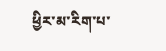ཕྱིར་མ་རིག་པ་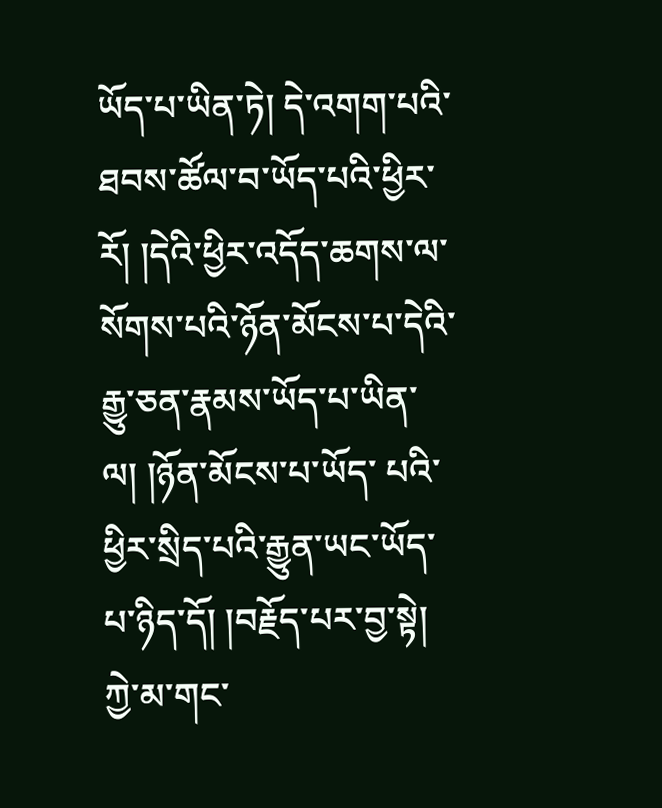ཡོད་པ་ཡིན་ཏེ། དེ་འགག་པའི་ཐབས་ཚོལ་བ་ཡོད་པའི་ཕྱིར་རོ། །དེའི་ཕྱིར་འདོད་ཆགས་ལ་སོགས་པའི་ཉོན་མོངས་པ་དེའི་རྒྱུ་ཅན་རྣམས་ཡོད་པ་ཡིན་ལ། །ཉོན་མོངས་པ་ཡོད་ པའི་ཕྱིར་སྲིད་པའི་རྒྱུན་ཡང་ཡོད་པ་ཉིད་དོ། །བརྗོད་པར་བྱ་སྟེ། ཀྱེ་མ་གང་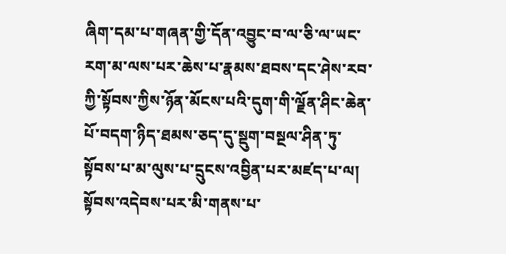ཞིག་དམ་པ་གཞན་གྱི་དོན་འབྱུང་བ་ལ་ཅི་ལ་ཡང་རག་མ་ལས་པར་ཆེས་པ་རྣམས་ཐབས་དང་ཤེས་རབ་ཀྱི་སྟོབས་ཀྱིས་ཉོན་མོངས་པའི་དུག་གི་ལྗོན་ཤིང་ཆེན་པོ་བདག་ཉིད་ཐམས་ཅད་དུ་སྡུག་བསྔལ་ཤིན་ཏུ་ སྟོབས་པ་མ་ལུས་པ་དྲུངས་འབྱིན་པར་མཛད་པ་ལ། སྟོབས་འདེབས་པར་མི་གནས་པ་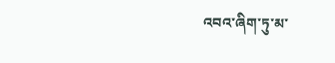འབའ་ཞིག་ཏུ་མ་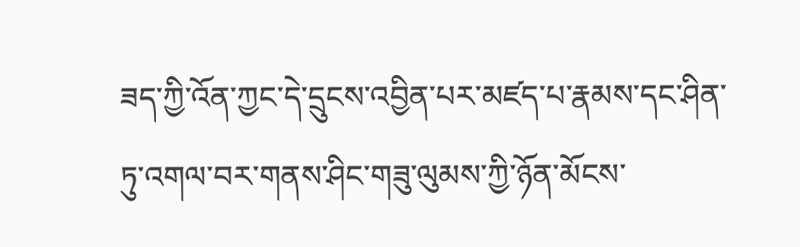ཟད་ཀྱི་འོན་ཀྱང་དེ་དྲུངས་འབྱིན་པར་མཛད་པ་རྣམས་དང་ཤིན་ཏུ་འགལ་བར་གནས་ཤིང་གཟུ་ལུམས་ཀྱི་ཉོན་མོངས་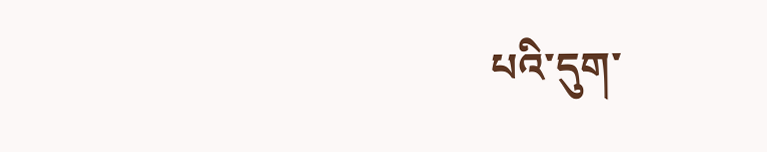པའི་དུག་